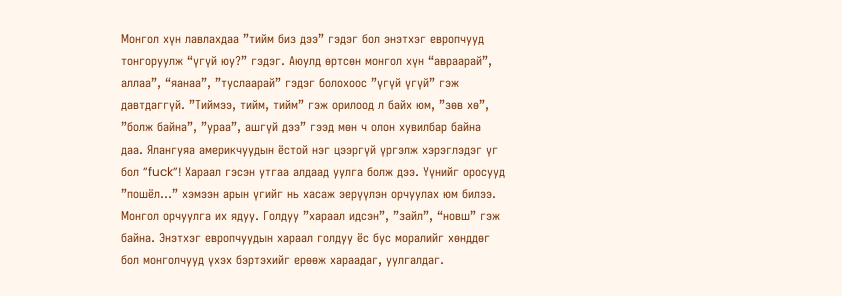Монгол хүн лавлахдаа ”тийм биз дээ” гэдэг бол энэтхэг европчууд тонгоруулж “үгүй юу?” гэдэг. Аюулд өртсөн монгол хүн “авраарай”, аллаа”, “яанаа”, ”туслаарай” гэдэг болохоос ”үгүй үгүй” гэж давтдаггүй. ”Тиймээ, тийм, тийм” гэж орилоод л байх юм, ”зөв хө”, ”болж байна”, ”ураа”, ашгүй дээ” гээд мөн ч олон хувилбар байна даа. Ялангуяа америкчуудын ёстой нэг цээргүй үргэлж хэрэглэдэг үг бол ”fuck”! Хараал гэсэн утгаа алдаад уулга болж дээ. Үүнийг оросууд ”пошёл…” хэмээн арын үгийг нь хасаж эерүүлэн орчуулах юм билээ. Монгол орчуулга их ядуу. Голдуу ”хараал идсэн”, ”зайл”, “новш” гэж байна. Энэтхэг европчуудын хараал голдуу ёс бус моралийг хөнддөг бол монголчууд үхэх бэртэхийг ерөөж хараадаг, уулгалдаг.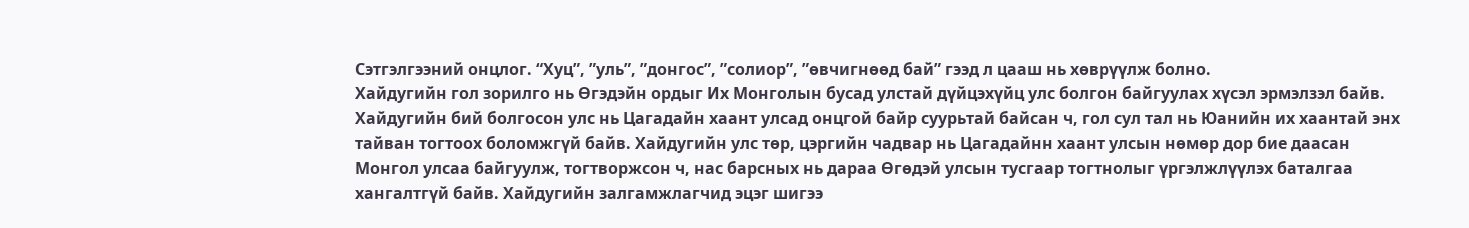Сэтгэлгээний онцлог. “Хуц”, ”уль”, ”донгос”, ”солиор”, ”өвчигнөөд бай” гээд л цааш нь хөврүүлж болно.
Хайдугийн гол зорилго нь Өгэдэйн ордыг Их Монголын бусад улстай дүйцэхүйц улс болгон байгуулах хүсэл эрмэлзэл байв. Хайдугийн бий болгосон улс нь Цагадайн хаант улсад онцгой байр суурьтай байсан ч, гол сул тал нь Юанийн их хаантай энх тайван тогтоох боломжгүй байв. Хайдугийн улс төр, цэргийн чадвар нь Цагадайнн хаант улсын нөмөр дор бие даасан Монгол улсаа байгуулж, тогтворжсон ч, нас барсных нь дараа Өгөдэй улсын тусгаар тогтнолыг үргэлжлүүлэх баталгаа хангалтгүй байв. Хайдугийн залгамжлагчид эцэг шигээ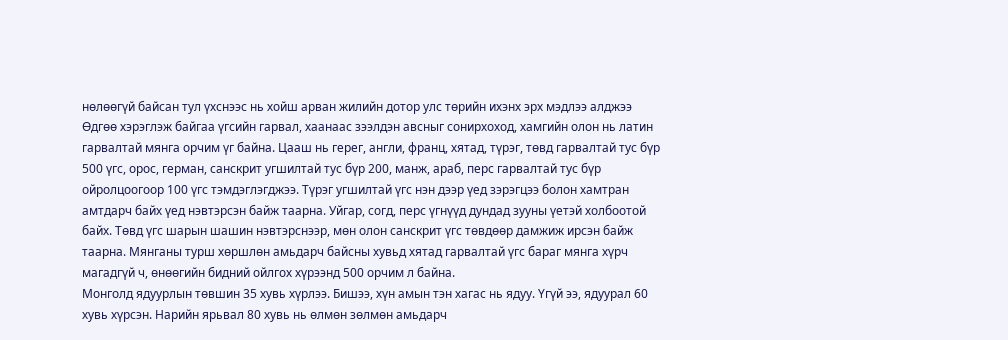нөлөөгүй байсан тул үхснээс нь хойш арван жилийн дотор улс төрийн ихэнх эрх мэдлээ алджээ
Өдгөө хэрэглэж байгаа үгсийн гарвал, хаанаас зээлдэн авсныг сонирхоход, хамгийн олон нь латин гарвалтай мянга орчим үг байна. Цааш нь герег, англи, франц, хятад, түрэг, төвд гарвалтай тус бүр 500 үгс, орос, герман, санскрит угшилтай тус бүр 200, манж, араб, перс гарвалтай тус бүр ойролцоогоор 100 үгс тэмдэглэгджээ. Түрэг угшилтай үгс нэн дээр үед зэрэгцээ болон хамтран амтдарч байх үед нэвтэрсэн байж таарна. Уйгар, согд, перс үгнүүд дундад зууны үетэй холбоотой байх. Төвд үгс шарын шашин нэвтэрснээр, мөн олон санскрит үгс төвдөөр дамжиж ирсэн байж таарна. Мянганы турш хөршлөн амьдарч байсны хувьд хятад гарвалтай үгс бараг мянга хүрч магадгүй ч, өнөөгийн бидний ойлгох хүрээнд 500 орчим л байна.
Монголд ядуурлын төвшин 35 хувь хүрлээ. Бишээ, хүн амын тэн хагас нь ядуу. Үгүй ээ, ядуурал 60 хувь хүрсэн. Нарийн ярьвал 80 хувь нь өлмөн зөлмөн амьдарч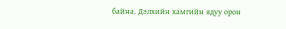байна. Дэлхийн хамгийн ядуу орон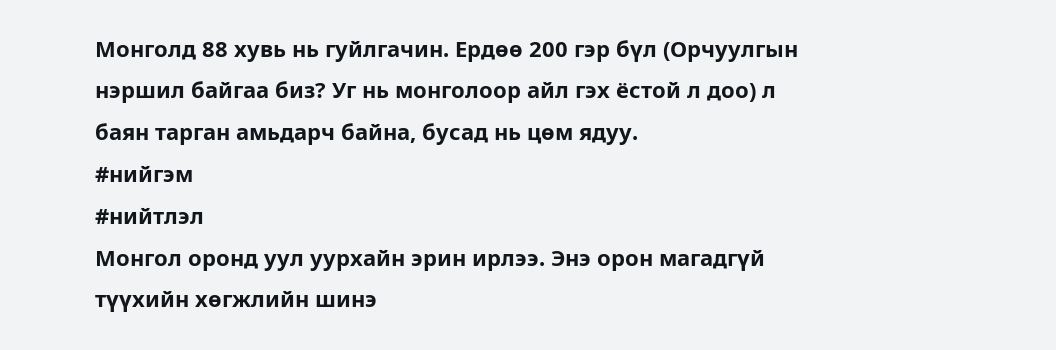Монголд 88 хувь нь гуйлгачин. Ердөө 200 гэр бүл (Орчуулгын нэршил байгаа биз? Уг нь монголоор айл гэх ёстой л доо) л баян тарган амьдарч байна, бусад нь цөм ядуу.
#нийгэм
#нийтлэл
Монгол оронд уул уурхайн эрин ирлээ. Энэ орон магадгүй түүхийн хөгжлийн шинэ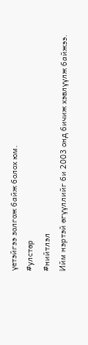үетэйгээ золгож байж болох юм.
#улстөр
#нийтлэл
Ийм нэртэй өгүүллийг би 2003 онд бичиж хэвлүүлж байжээ.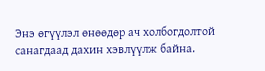Энэ өгүүлэл өнөөдөр ач холбогдолтой санагдаад дахин хэвлүүлж байна.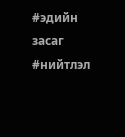#эдийн засаг
#нийтлэл